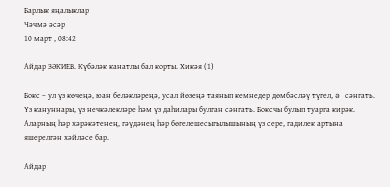Барлык яңалыклар
Чәчмә әсәр
10 март , 08:42

Айдар ЗӘКИЕВ. Күбәләк канатлы бал корты. Хикәя (1)

Бокс – ул үз көчеңə, юан белəклəреңə, усал йөзеңə таянып кемнедер дөмбəслəү түгел, ə сəнгать. Үз кануннары, үз нечкəлеклəре һəм үз даһилары булган сəнгать. Боксчы булып туарга кирəк. Аларның һəр хəрəкəтенең, гəүдəнең һəр бөгелешесыгылышының үз сере, гадилек артына яшерелгəн хəйлəсе бар.

Айдар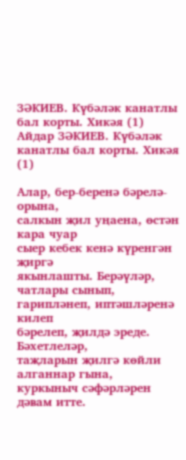ЗӘКИЕВ. Күбәләк канатлы бал корты. Хикәя (1)
Айдар ЗӘКИЕВ. Күбәләк канатлы бал корты. Хикәя (1)

Алар, бер-беренə бəрелə-орына,
салкын җил уңаена, өстəн кара чуар
сыер кебек кенə күренгəн җиргə
якынлашты. Берəүлəр, чатлары сынып, гариплəнеп, иптəшлəренə килеп
бəрелеп, җилдə эреде. Бəхетлелəр,
таҗларын җилгə көйли алганнар гына,
куркыныч сəфəрлəрен дəвам итте.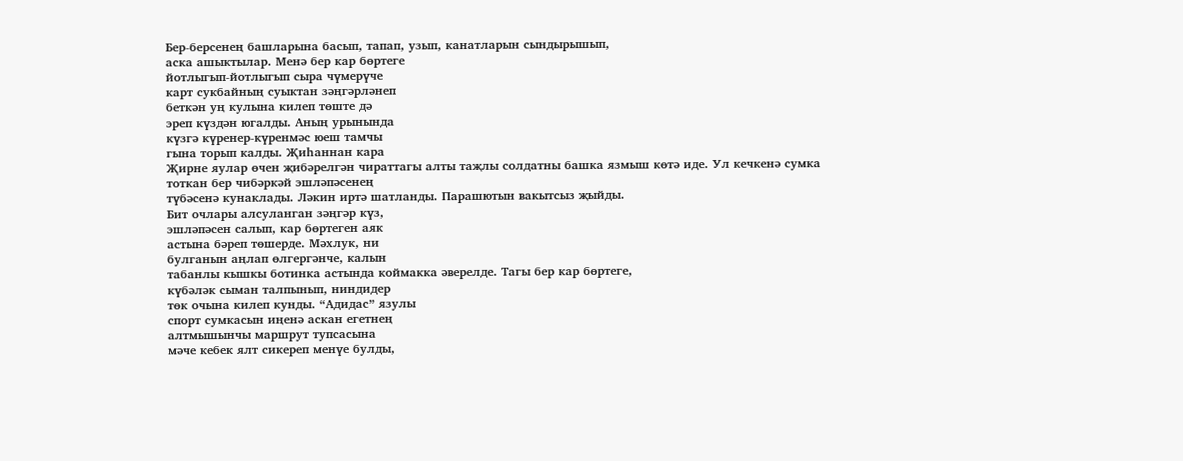Бер-берсенең башларына басып, тапап, узып, канатларын сындырышып,
аска ашыктылар. Менə бер кар бөртеге
йотлыгып-йотлыгып сыра чүмерүче
карт сукбайның суыктан зəңгəрлəнеп
беткəн уң кулына килеп төште дə
эреп күздəн югалды. Аның урынында
күзгə күренер-күренмəс юеш тамчы
гына торып калды. Җиһаннан кара
Җирне яулар өчен җибəрелгəн чираттагы алты таҗлы солдатны башка язмыш көтə иде. Ул кечкенə сумка
тоткан бер чибəркəй эшлəпəсенең
түбəсенə кунаклады. Лəкин иртə шатланды. Парашютын вакытсыз җыйды.
Бит очлары алсуланган зəңгəр күз,
эшлəпəсен салып, кар бөртеген аяк
астына бəреп төшерде. Мəхлук, ни
булганын аңлап өлгергəнче, калын
табанлы кышкы ботинка астында коймакка əверелде. Тагы бер кар бөртеге,
күбəлəк сыман талпынып, ниндидер
төк очына килеп кунды. “Адидас” язулы
спорт сумкасын иңенə аскан егетнең
алтмышынчы маршрут тупсасына
мəче кебек ялт сикереп менүе булды,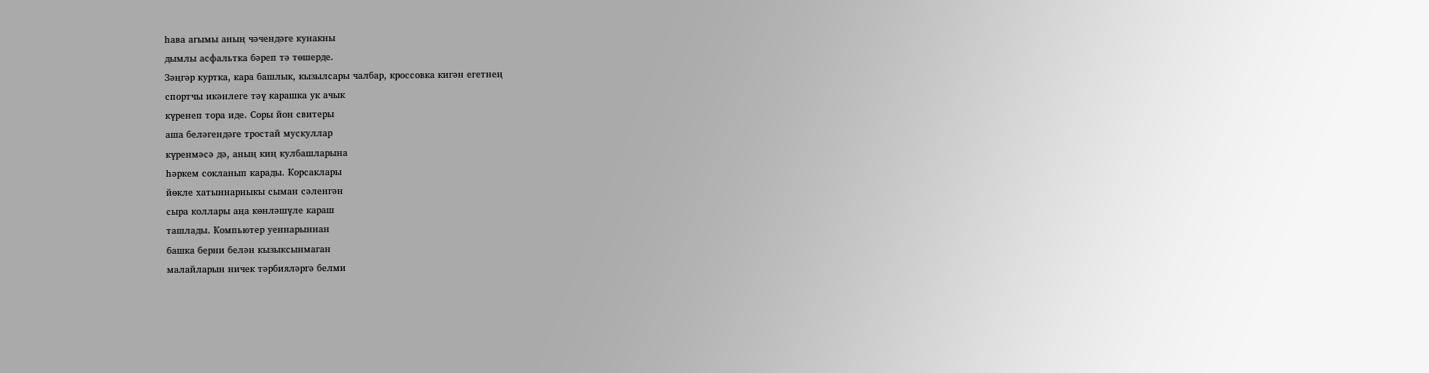һава агымы аның чəчендəге кунакны
дымлы асфальтка бəреп тə төшерде.
Зəңгəр куртка, кара башлык, кызылсары чалбар, кроссовка кигəн егетнең
спортчы икəнлеге тəү карашка ук ачык
күренеп тора иде. Соры йон свитеры
аша белəгендəге тростай мускуллар
күренмəсə дə, аның киң кулбашларына
һəркем сокланып карады. Корсаклары
йөкле хатыннарныкы сыман сəленгəн
сыра коллары аңа көнлəшүле караш
ташлады. Компьютер уеннарыннан
башка берни белəн кызыксынмаган
малайларын ничек тəрбиялəргə белми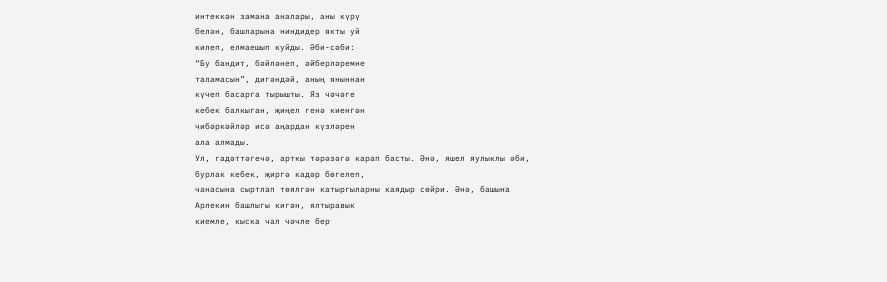интеккəн замана аналары, аны күрү
белəн, башларына ниндидер якты уй
килеп, елмаешып куйды. Əби-сəби:
“Бу бандит, бəйлəнеп, əйберлəремне
таламасын”, дигəндəй, аның яныннан
күчеп басарга тырышты. Яз чəчəге
кебек балкыган, җиңел генə киенгəн
чибəркəйлəр исə аңардан күзлəрен
ала алмады.
Ул, гадəттəгечə, арткы тəрəзəгə карап басты. Əнə, яшел яулыклы əби,
бурлак кебек, җиргə кадəр бөгелеп,
чанасына сыртлап төялгəн катыргыларны каядыр сөйри. Əнə, башына
Арлекин башлыгы кигəн, ялтыравык
киемле, кыска чал чəчле бер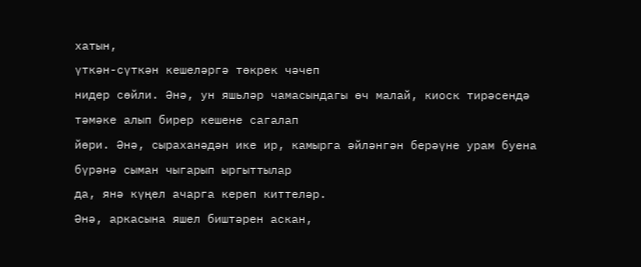хатын,
үткəн-сүткəн кешелəргə төкрек чəчеп
нидер сөйли. Əнə, ун яшьлəр чамасындагы өч малай, киоск тирəсендə
тəмəке алып бирер кешене сагалап
йөри. Əнə, сыраханəдəн ике ир, камырга əйлəнгəн берəүне урам буена
бүрəнə сыман чыгарып ыргыттылар
да, янə күңел ачарга кереп киттелəр.
Əнə, аркасына яшел биштəрен аскан,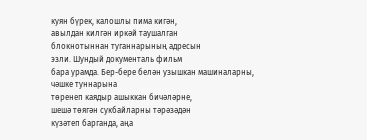куян бүрек, калошлы пима кигəн,
авылдан килгəн иркəй таушалган
блокнотыннан туганнарының адресын
эзли. Шундый документаль фильм
бара урамда. Бер-бере белəн узышкан машиналарны, чəшке туннарына
төренеп каядыр ашыккан бичəлəрне,
шешə төягəн сукбайларны тəрəзəдəн
күзəтеп барганда, аңа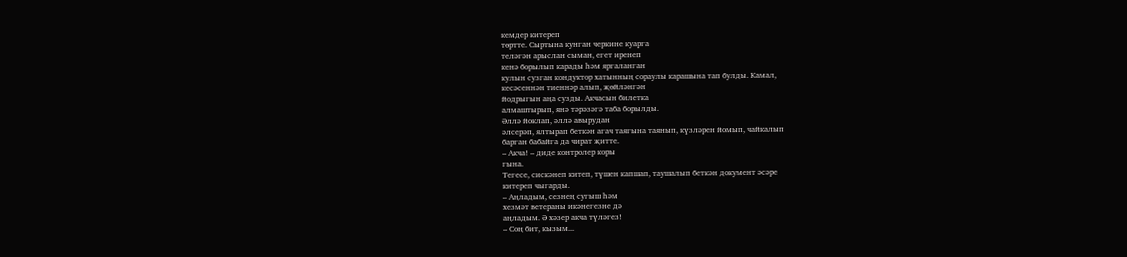кемдер китереп
төртте. Сыртына кунган черкине куарга
телəгəн арыслан сыман, егет иренеп
кенə борылып карады һəм яргаланган
кулын сузган кондуктор хатынның сораулы карашына тап булды. Камал,
кесəсеннəн тиеннəр алып, җөйлəнгəн
йодрыгын аңа сузды. Акчасын билетка
алмаштырып, янə тəрəзəгə таба борылды.
Əллə йоклап, əллə авырудан
əлсерəп, ялтырап беткəн агач таягына таянып, күзлəрен йомып, чайкалып
барган бабайга да чират җитте.
– Акча! – диде контролер коры
гына.
Тегесе, сискəнеп китеп, түшен капшап, таушалып беткəн документ əсəре
китереп чыгарды.
– Аңладым, сезнең сугыш һəм
хезмəт ветераны икəнегезне дə
аңладым. Ə хəзер акча түлəгез!
– Соң бит, кызым...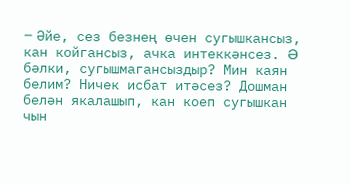– Əйе, сез безнең өчен сугышкансыз,
кан койгансыз, ачка интеккəнсез. Ə
бəлки, сугышмагансыздыр? Мин каян
белим? Ничек исбат итəсез? Дошман
белəн якалашып, кан коеп сугышкан
чын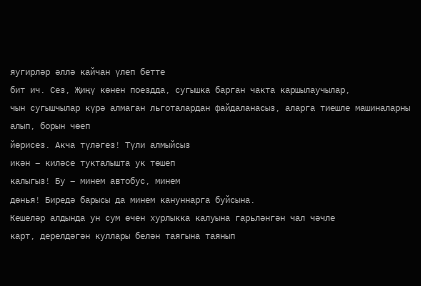яугирлəр əллə кайчан үлеп бетте
бит ич. Сез, Җиңү көнен поездда, сугышка барган чакта каршылаучылар,
чын сугышчылар күрə алмаган льготалардан файдаланасыз, аларга тиешле машиналарны алып, борын чөеп
йөрисез. Акча түлəгез! Түли алмыйсыз
икəн – килəсе тукталышта ук төшеп
калыгыз! Бу – минем автобус, минем
дөнья! Биредə барысы да минем кануннарга буйсына.
Кешелəр алдында ун сум өчен хурлыкка калуына гарьлəнгəн чал чəчле
карт, дерелдəгəн куллары белəн таягына таянып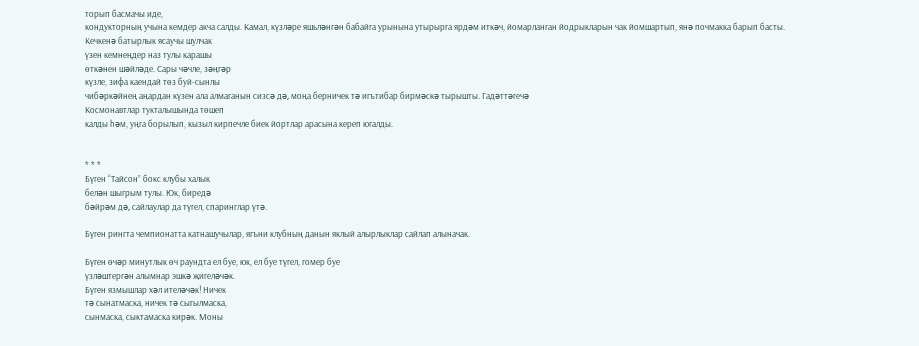торып басмачы иде,
кондукторның учына кемдер акча салды. Камал, күзлəре яшьлəнгəн бабайга урынына утырырга ярдəм иткəч, йомарланган йодрыкларын чак йомшартып, янə почмакка барып басты.
Кечкенə батырлык ясаучы шулчак
үзен кемнеңдер наз тулы карашы
өткəнен шəйлəде. Сары чəчле, зəңгəр
күзле, зифа каендай төз буй-сынлы
чибəркəйнең аңардан күзен ала алмаганын сизсə дə, моңа берничек тə игътибар бирмəскə тырышты. Гадəттəгечə
Космонавтлар тукталышында төшеп
калды һəм, уңга борылып, кызыл кирпечле биек йортлар арасына кереп югалды.


* * *
Бүген “Тайсон” бокс клубы халык
белəн шыгрым тулы. Юк, биредə
бəйрəм дə, сайлаулар да түгел, спаринглар үтə.

Бүген рингта чемпионатта катнашучылар, ягъни клубның данын яклый алырлыклар сайлап алыначак.

Бүген өчəр минутлык өч раундта ел буе, юк, ел буе түгел, гомер буе
үзлəштергəн алымнар эшкə җигелəчəк.
Бүген язмышлар хəл ителəчəк! Ничек
тə сынатмаска, ничек тə сыгылмаска,
сынмаска, сыктамаска кирəк. Моны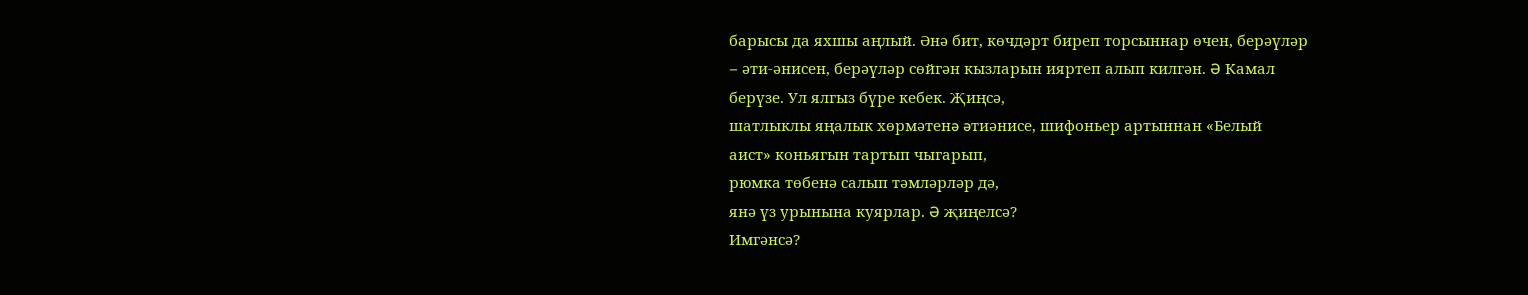барысы да яхшы аңлый. Əнə бит, көчдəрт биреп торсыннар өчен, берəүлəр
– əти-əнисен, берəүлəр сөйгəн кызларын ияртеп алып килгəн. Ə Камал
берүзе. Ул ялгыз бүре кебек. Җиңсə,
шатлыклы яңалык хөрмəтенə əтиəнисе, шифоньер артыннан «Белый
аист» коньягын тартып чыгарып,
рюмка төбенə салып тəмлəрлəр дə,
янə үз урынына куярлар. Ə җиңелсə?
Имгəнсə?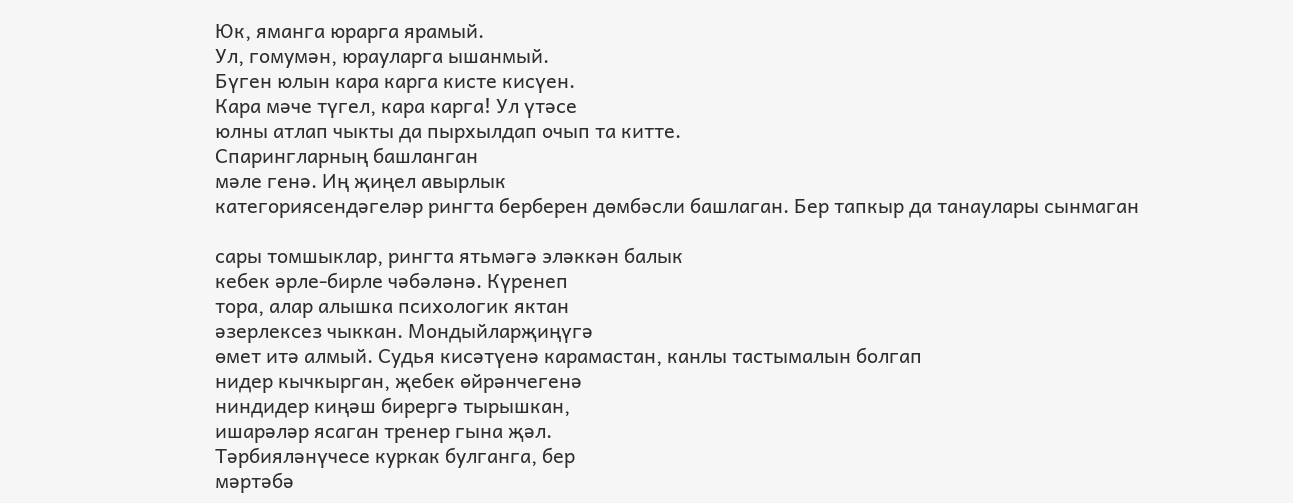Юк, яманга юрарга ярамый.
Ул, гомумəн, юрауларга ышанмый.
Бүген юлын кара карга кисте кисүен.
Кара мəче түгел, кара карга! Ул үтəсе
юлны атлап чыкты да пырхылдап очып та китте.
Спарингларның башланган
мəле генə. Иң җиңел авырлык
категориясендəгелəр рингта берберен дөмбəсли башлаган. Бер тапкыр да танаулары сынмаган

сары томшыклар, рингта ятьмəгə элəккəн балык
кебек əрле-бирле чəбəлəнə. Күренеп
тора, алар алышка психологик яктан
əзерлексез чыккан. Мондыйларҗиңүгə
өмет итə алмый. Судья кисəтүенə карамастан, канлы тастымалын болгап
нидер кычкырган, җебек өйрəнчегенə
ниндидер киңəш бирергə тырышкан,
ишарəлəр ясаган тренер гына җəл.
Тəрбиялəнүчесе куркак булганга, бер
мəртəбə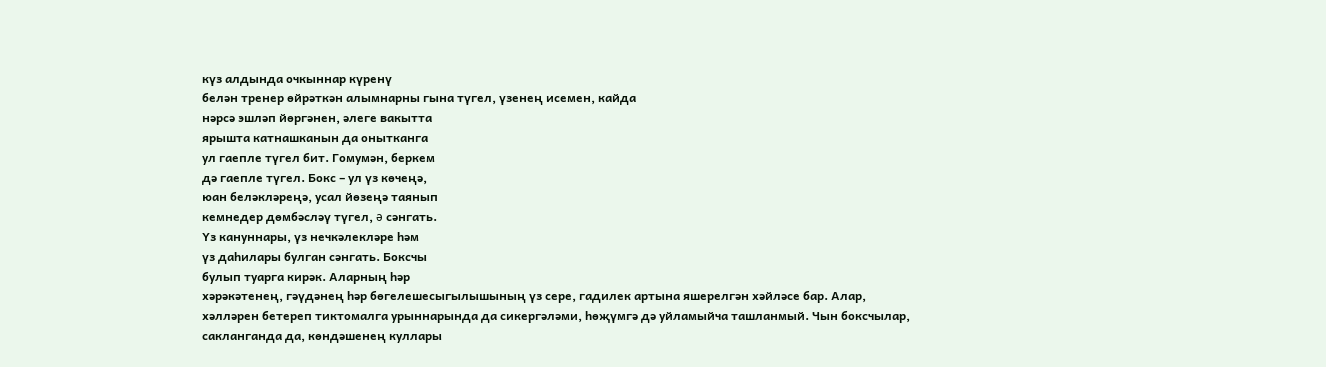күз алдында очкыннар күренү
белəн тренер өйрəткəн алымнарны гына түгел, үзенең исемен, кайда
нəрсə эшлəп йөргəнен, əлеге вакытта
ярышта катнашканын да онытканга
ул гаепле түгел бит. Гомумəн, беркем
дə гаепле түгел. Бокс – ул үз көчеңə,
юан белəклəреңə, усал йөзеңə таянып
кемнедер дөмбəслəү түгел, ə сəнгать.
Үз кануннары, үз нечкəлеклəре һəм
үз даһилары булган сəнгать. Боксчы
булып туарга кирəк. Аларның һəр
хəрəкəтенең, гəүдəнең һəр бөгелешесыгылышының үз сере, гадилек артына яшерелгəн хəйлəсе бар. Алар,
хəллəрен бетереп тиктомалга урыннарында да сикергəлəми, һөҗүмгə дə уйламыйча ташланмый. Чын боксчылар,
сакланганда да, көндəшенең куллары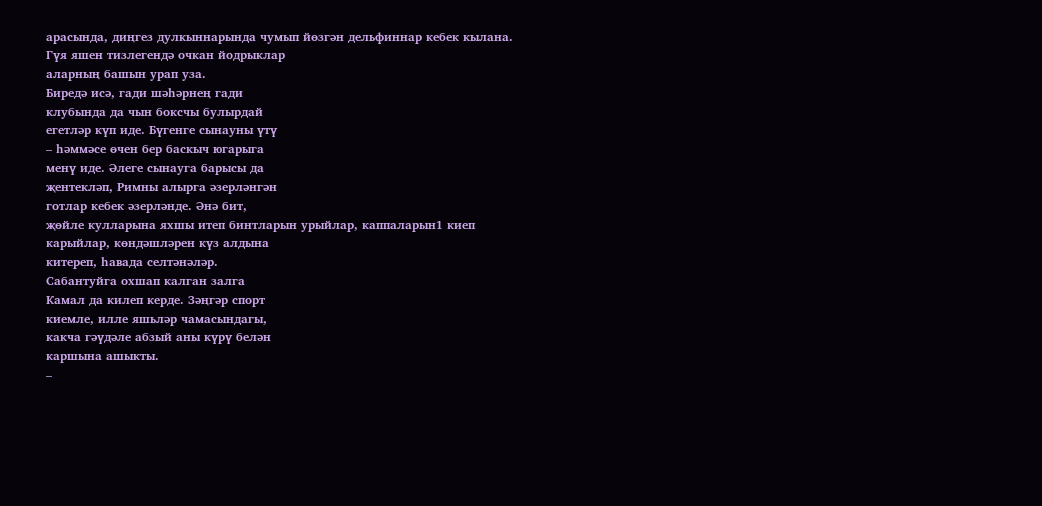арасында, диңгез дулкыннарында чумып йөзгəн дельфиннар кебек кылана.
Гүя яшен тизлегендə очкан йодрыклар
аларның башын урап уза.
Биредə исə, гади шəһəрнең гади
клубында да чын боксчы булырдай
егетлəр күп иде. Бүгенге сынауны үтү
– һəммəсе өчен бер баскыч югарыга
менү иде. Əлеге сынауга барысы да
җентеклəп, Римны алырга əзерлəнгəн
готлар кебек əзерлəнде. Əнə бит,
җөйле кулларына яхшы итеп бинтларын урыйлар, каппаларын1 киеп
карыйлар, көндəшлəрен күз алдына
китереп, һавада селтəнəлəр.
Сабантуйга охшап калган залга
Камал да килеп керде. Зəңгəр спорт
киемле, илле яшьлəр чамасындагы,
какча гəүдəле абзый аны күрү белəн
каршына ашыкты.
–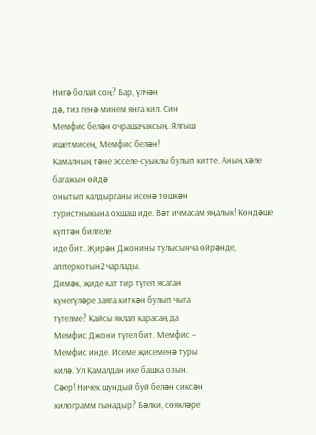Нигə болай соң? Бар, үлчəн
дə, тиз генə минем янга кил. Син
Мемфис белəн очрашачаксың. Ялгыш
ишетмисең, Мемфис белəн!
Камалның тəне эсселе-суыклы булып китте. Аның хəле багажын өйдə
онытып калдырганы исенə төшкəн
туристныкына охшаш иде. Вəт ичмасам яңалык! Көндəше күптəн билгеле
иде бит. Җирəн Джонины тулысынча өйрəнде, апперкотын2 чарлады.
Димəк, җиде кат тир түгеп ясаган
күнегүлəре заяга киткəн булып чыга
түгелме? Кайсы яклап карасаң да
Мемфис Джони түгел бит. Мемфис –
Мемфис инде. Исеме җисеменə туры
килə. Ул Камалдан ике башка озын.
Сəер! Ничек шундый буй белəн сиксəн
килограмм гынадыр? Бəлки, сөяклəре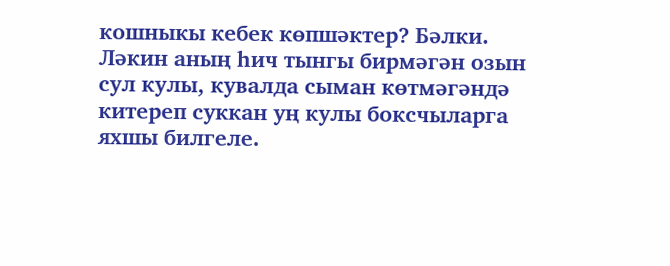кошныкы кебек көпшəктер? Бəлки.
Лəкин аның һич тынгы бирмəгəн озын
сул кулы, кувалда сыман көтмəгəндə
китереп суккан уң кулы боксчыларга
яхшы билгеле.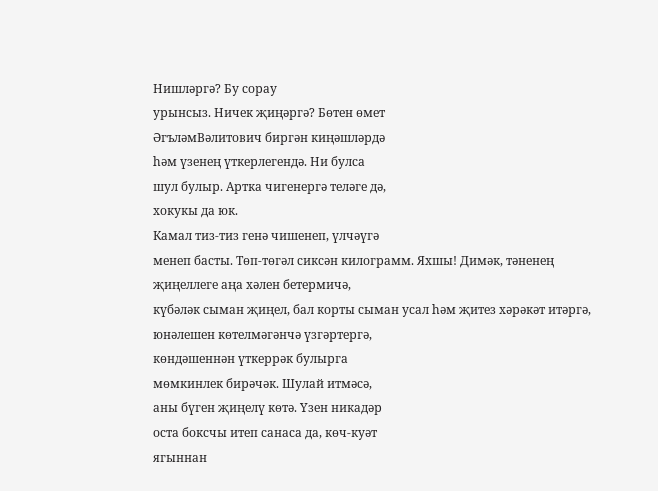Нишлəргə? Бу сорау
урынсыз. Ничек җиңəргə? Бөтен өмет
ƏгълəмВəлитович биргəн киңəшлəрдə
һəм үзенең үткерлегендə. Ни булса
шул булыр. Артка чигенергə телəге дə,
хокукы да юк.
Камал тиз-тиз генə чишенеп, үлчəүгə
менеп басты. Төп-төгəл сиксəн килограмм. Яхшы! Димəк, тəненең
җиңеллеге аңа хəлен бетермичə,
күбəлəк сыман җиңел, бал корты сыман усал һəм җитез хəрəкəт итəргə,
юнəлешен көтелмəгəнчə үзгəртергə,
көндəшеннəн үткеррəк булырга
мөмкинлек бирəчəк. Шулай итмəсə,
аны бүген җиңелү көтə. Үзен никадəр
оста боксчы итеп санаса да, көч-куəт
ягыннан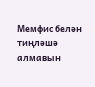Мемфис белəн тиңлəшə алмавын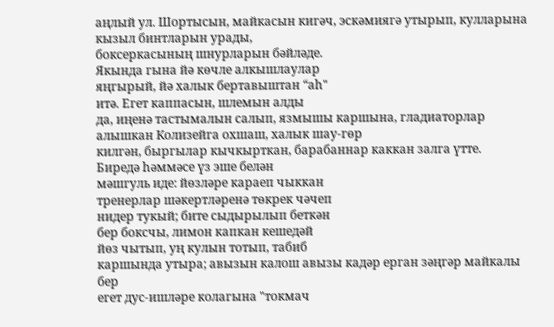аңлый ул. Шортысын, майкасын кигəч, эскəмиягə утырып, кулларына кызыл бинтларын урады,
боксеркасының шнурларын бəйлəде.
Якында гына йə көчле алкышлаулар
яңгырый, йə халык бертавыштан “аһ"
итə. Егет каппасын, шлемын алды
да, иңенə тастымалын салып, язмышы каршына, гладиаторлар алышкан Колизейга охшаш, халык шау-гөр
килгəн, быргылар кычкырткан, барабаннар каккан залга үтте.
Биредə һəммəсе үз эше белəн
мəшгуль иде: йөзлəре караеп чыккан
тренерлар шəкертлəренə төкрек чəчеп
нидер тукый; бите сыдырылып беткəн
бер боксчы, лимон капкан кешедəй
йөз чытып, уң кулын тотып, табиб
каршында утыра; авызын калош авызы кадəр ерган зəңгəр майкалы бер
егет дус-ишлəре колагына "токмач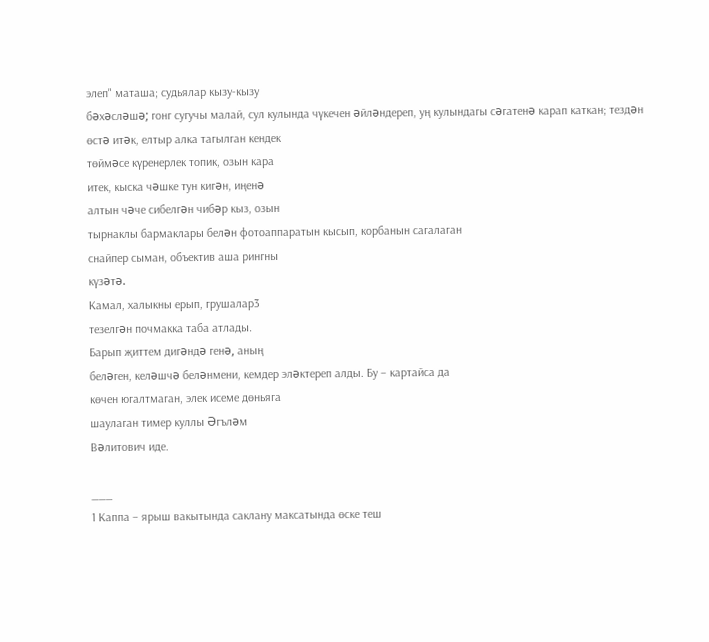элеп" маташа; судьялар кызу-кызу
бəхəслəшə; гонг сугучы малай, сул кулында чүкечен əйлəндереп, уң кулындагы сəгатенə карап каткан; тездəн
өстə итəк, елтыр алка тагылган кендек
төймəсе күренерлек топик, озын кара
итек, кыска чəшке тун кигəн, иңенə
алтын чəче сибелгəн чибəр кыз, озын
тырнаклы бармаклары белəн фотоаппаратын кысып, корбанын сагалаган
снайпер сыман, объектив аша рингны
күзəтə.
Камал, халыкны ерып, грушалар3
тезелгəн почмакка таба атлады.
Барып җиттем дигəндə генə, аның
белəген, келəшчə белəнмени, кемдер элəктереп алды. Бу – картайса да
көчен югалтмаган, элек исеме дөньяга
шаулаган тимер куллы Əгълəм
Вəлитович иде.

___
1 Каппа – ярыш вакытында саклану максатында өске теш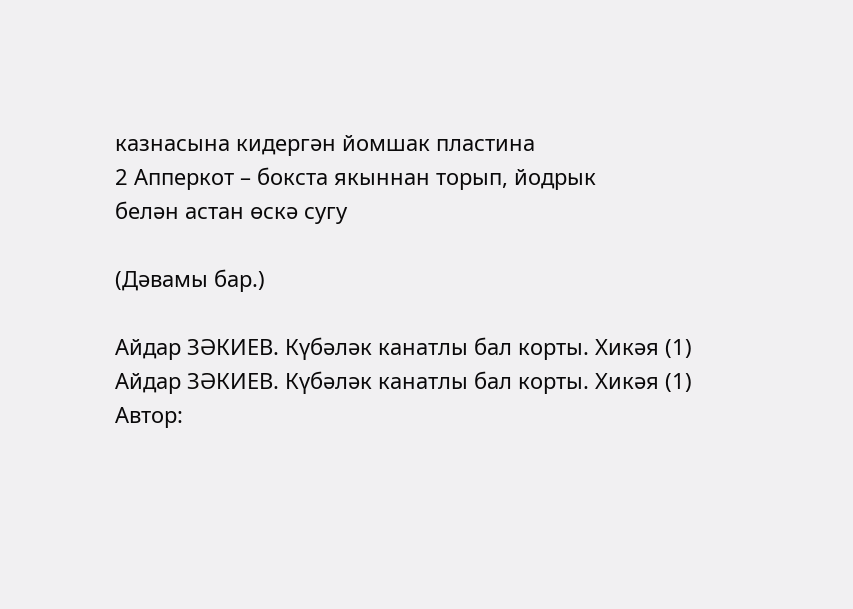казнасына кидергəн йомшак пластина
2 Апперкот – бокста якыннан торып, йодрык
белəн астан өскə сугу

(Дәвамы бар.)

Айдар ЗӘКИЕВ. Күбәләк канатлы бал корты. Хикәя (1)
Айдар ЗӘКИЕВ. Күбәләк канатлы бал корты. Хикәя (1)
Автор: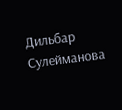Дильбар Сулейманова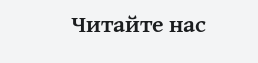Читайте нас